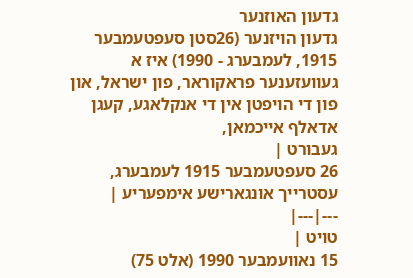גדעון האוזנער
גדעון הויזנער (26סטן סעפטעמבער 1915, לעמבערג - 1990) איז א געוועזענער פראקוראר, פון ישראל, און פון די הויפטן אין די אנקלאגע, קעגן אדאלף אייכמאן,
געבורט |
26 סעפטעמבער 1915 לעמבערג, עסטרייך אונגארישע אימפעריע |
---|---|
טויט |
15 נאוועמבער 1990 (אלט 75)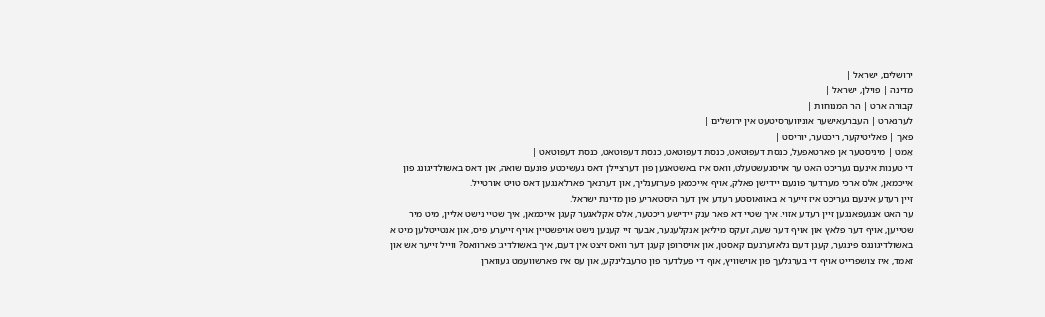ירושלים, ישראל |
מדינה | פוילן, ישראל |
קבורה ארט | הר המנוחות |
לערנארט | העברעאישער אוניווערסיטעט אין ירושלים |
פאך | פאליטיקער, ריכטער, יוריסט |
אַמט | מיניסטער אן פארטאפעל, כנסת דעפוטאט, כנסת דעפוטאט, כנסת דעפוטאט, כנסת דעפוטאט |
די טענות אינעם געריכט האט ער אויסגעשטעלט, וואס איז באשטאנען פון דערציילן דאס געשיכטע פונעם שואה, און דאס באשולדיגונג פון אייכמאן, אלס ארכי מערדער פונעם יידישן פאלק, אויף אייכמאן פערזענליך, און דערנאך פארלאנגען דאס טויט אורטייל.
זיין רעדע אינעם געריכט איז זייער א באוואוסטע רעדע אין דער היסטאריע פון מדינת ישראל.
ער האט אנגעפאנגען זיין רעדע אזוי. איך שטיי דא פאר ענק יידישע ריכטער, אלס אקלאגער קעגן אייכמאן, איך שטיי נישט אליין, מיט מיר שטייען, אויף דער פלאץ און אויף דער שעה, זעקס מיליאן אנקלעגער, אבער זיי קענען נישט אויפשטיין אויף זייערע פיס, און אנטייטלען מיט א באשולדיגונגס פינגער, קעגן דעם גלאזערנעם קאסטן, און אויסרופן קעגן דער וואס זיצט אין דעם, איך באשולדיג: פארוואס? ווייל זייער אש און זאמד, איז צושפרייט אויף די בערגלעך פון אוישוויץ, אוף די פעלדער פון טרעבלינקע, און עס איז פארשוועמט געווארן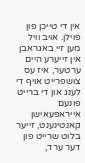אין די טייכן פון פוילן. אויב וויל מען זיי באגראבן אין זייערע היים ערטער, איז עס צושפרייט אויף די לענג און די ברייט פונעם אייראפעאישן קאנטינענט, זייער בלוט שרייט פון דער ערד,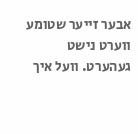אבער זייער שטומע ווערט נישט געהערט. וועל איך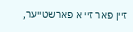זיין פאר זיי א פארשטייער,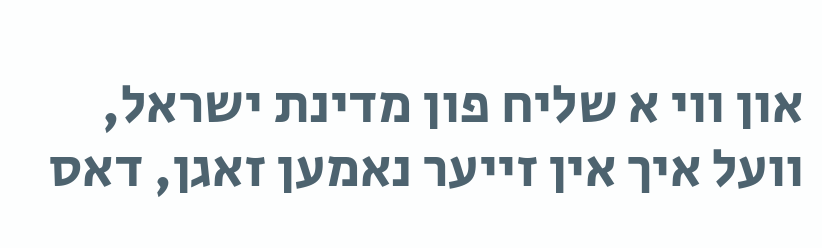און ווי א שליח פון מדינת ישראל, וועל איך אין זייער נאמען זאגן, דאס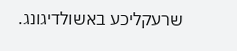שרעקליכע באשולדיגונג.